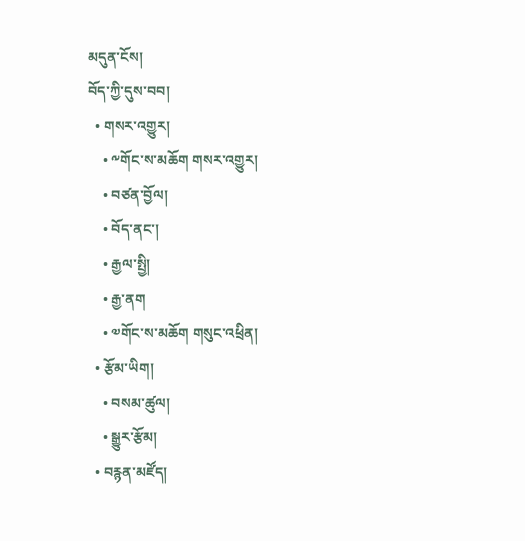མདུན་ངོས།
བོད་ཀྱི་དུས་བབ།
  • གསར་འགྱུར།
    • ༸གོང་ས་མཆོག གསར་འགྱུར།
    • བཙན་བྱོལ།
    • བོད་ནང་།
    • རྒྱལ་སྤྱི།
    • རྒྱ་ནག
    • ༧གོང་ས་མཆོག གསུང་འཕྲིན།
  • རྩོམ་ཡིག།
    • བསམ་ཚུལ།
    • སྒྱུར་རྩོམ།
  • བརྙན་མཛོད།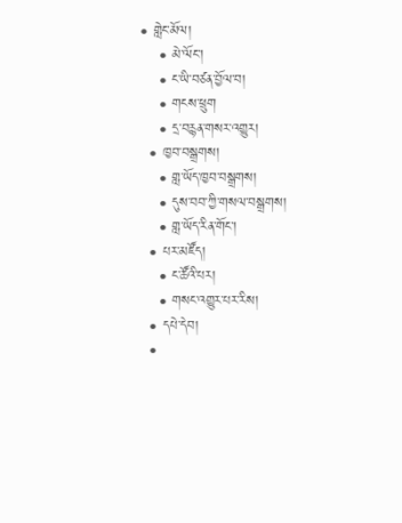• གླེང་མོལ།
    • མེ་ལོང་།
    • ང་ཡི་བཙན་བྱོལ་བ།
    • གངས་ཕྲུག
    • དྲ་བརྙན་གསར་འགྱུར།
  • ཁྱབ་བསྒྲགས།
    • གླ་ཡོད་ཁྱབ་བསྒྲགས།
    • དུས་བབ་ཀྱི་གསལ་བསྒྲགས།
    • གླ་ཡོད་རིན་གོང་།
  • པར་མཛོད།
    • ང་ཚོའི་པར།
    • གསང་འགྱུར་པར་རིས།
  • དཔེ་དེབ།
  •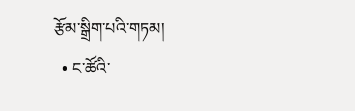རྩོམ་སྒྲིག་པའི་གཏམ།
  • ང་ཚོའི་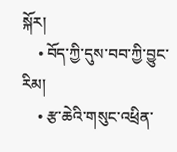སྐོར།
    • བོད་ཀྱི་དུས་བབ་ཀྱི་བྱུང་རིམ།
    • རྩ་ཆེའི་གསུང་འཕྲིན་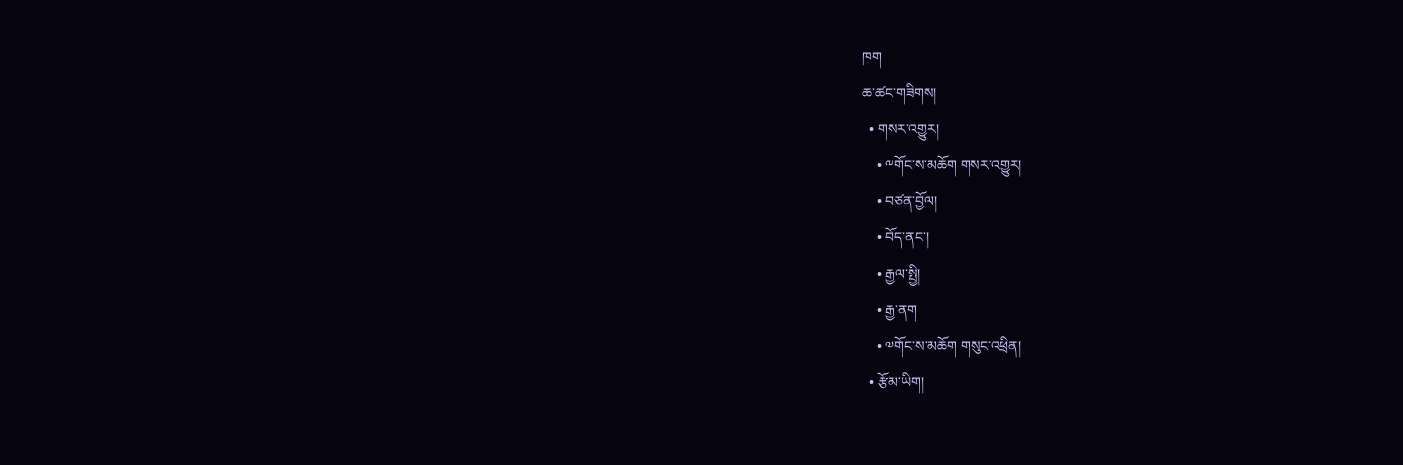ཁག
ཆ་ཚང་གཟིགས།
  • གསར་འགྱུར།
    • ༸གོང་ས་མཆོག གསར་འགྱུར།
    • བཙན་བྱོལ།
    • བོད་ནང་།
    • རྒྱལ་སྤྱི།
    • རྒྱ་ནག
    • ༧གོང་ས་མཆོག གསུང་འཕྲིན།
  • རྩོམ་ཡིག།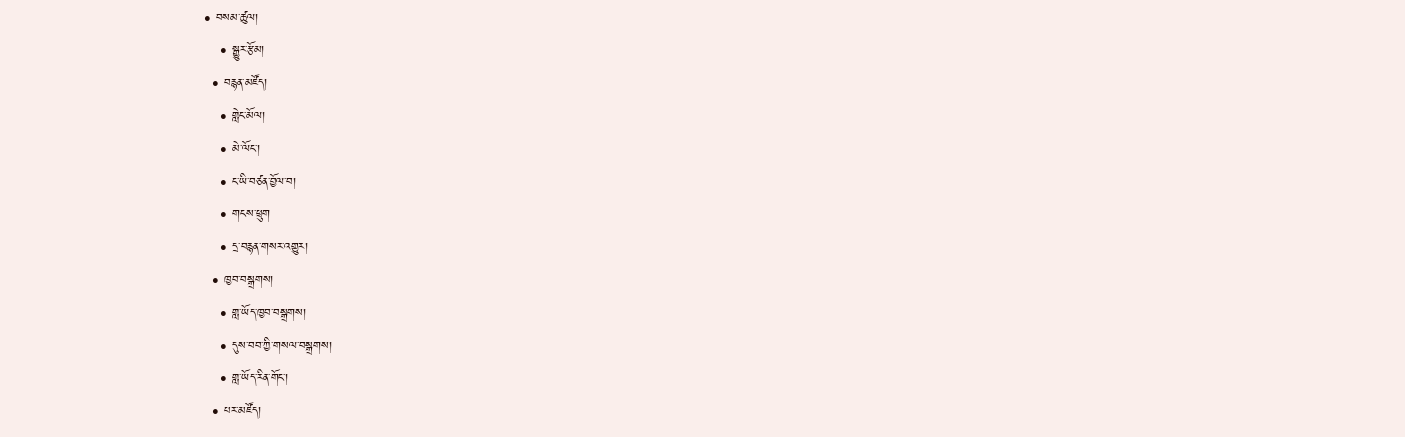• བསམ་ཚུལ།
    • སྒྱུར་རྩོམ།
  • བརྙན་མཛོད།
    • གླེང་མོལ།
    • མེ་ལོང་།
    • ང་ཡི་བཙན་བྱོལ་བ།
    • གངས་ཕྲུག
    • དྲ་བརྙན་གསར་འགྱུར།
  • ཁྱབ་བསྒྲགས།
    • གླ་ཡོད་ཁྱབ་བསྒྲགས།
    • དུས་བབ་ཀྱི་གསལ་བསྒྲགས།
    • གླ་ཡོད་རིན་གོང་།
  • པར་མཛོད།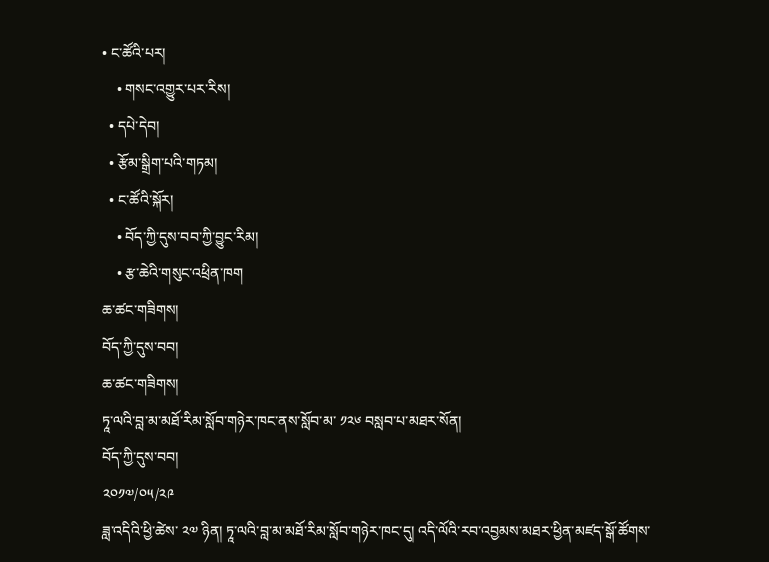• ང་ཚོའི་པར།
    • གསང་འགྱུར་པར་རིས།
  • དཔེ་དེབ།
  • རྩོམ་སྒྲིག་པའི་གཏམ།
  • ང་ཚོའི་སྐོར།
    • བོད་ཀྱི་དུས་བབ་ཀྱི་བྱུང་རིམ།
    • རྩ་ཆེའི་གསུང་འཕྲིན་ཁག
ཆ་ཚང་གཟིགས།
བོད་ཀྱི་དུས་བབ།
ཆ་ཚང་གཟིགས།
ཏཱ་ལའི་བླ་མ་མཐོ་རིམ་སློབ་གཉེར་ཁང་ནས་སློབ་མ་ ༡༢༦ བསླབ་པ་མཐར་སོན།
བོད་ཀྱི་དུས་བབ།
༢༠༡༧/༠༥/༢༩
ཟླ་འདིའི་ཕྱི་ཚེས་ ༢༧ ཉིན། ཏཱ་ལའི་བླ་མ་མཐོ་རིམ་སློབ་གཉེར་ཁང་དུ། འདི་ལོའི་རབ་འབྱམས་མཐར་ཕྱིན་མཛད་སྒོ་ཚོགས་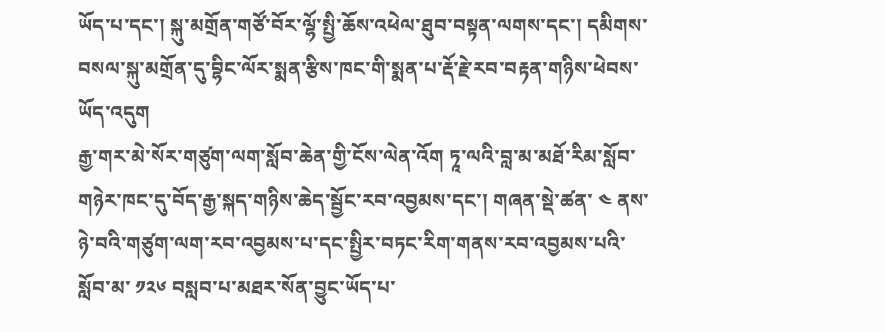ཡོད་པ་དང་། སྐུ་མགྲོན་གཙོ་བོར་ལྷོ་སྤྱི་ཆོས་འཕེལ་ཐུབ་བསྟན་ལགས་དང་། དམིགས་བསལ་སྐུ་མགྲོན་དུ་བྷིང་ལོར་སྨན་རྩིས་ཁང་གི་སྨན་པ་རྡོ་རྗེ་རབ་བརྟན་གཉིས་ཕེབས་ཡོད་འདུག
རྒྱ་གར་མེ་སོར་གཙུག་ལག་སློབ་ཆེན་གྱི་ངོས་ལེན་འོག ཏཱ་ལའི་བླ་མ་མཐོ་རིམ་སློབ་གཉེར་ཁང་དུ་བོད་རྒྱ་སྐད་གཉིས་ཆེད་སྦྱོང་རབ་འབྱམས་དང་། གཞན་སྡེ་ཚན་ ༤ ནས་ཉེ་བའི་གཙུག་ལག་རབ་འབྱམས་པ་དང་སྤྱིར་བཏང་རིག་གནས་རབ་འབྱམས་པའི་སློབ་མ་ ༡༢༦ བསླབ་པ་མཐར་སོན་བྱུང་ཡོད་པ་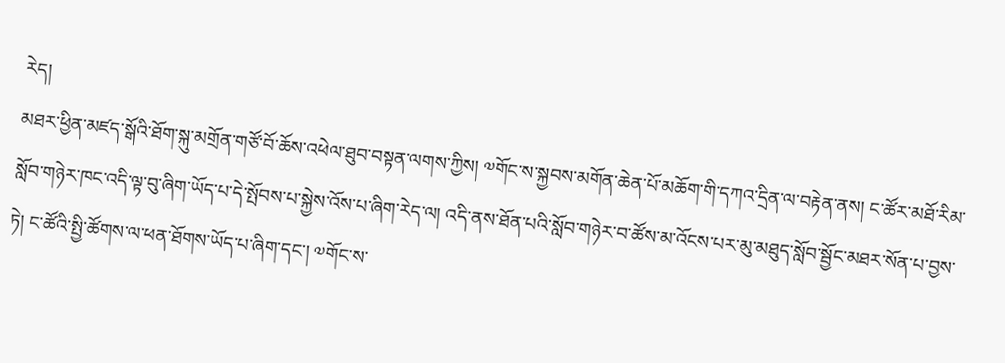རེད།
མཐར་ཕྱིན་མཛད་སྒོའི་ཐོག་སྐུ་མགྲོན་གཙོ་བོ་ཆོས་འཕེལ་ཐུབ་བསྟན་ལགས་ཀྱིས། ༧གོང་ས་སྐྱབས་མགོན་ཆེན་པོ་མཆོག་གི་དཀའ་དྲིན་ལ་བརྟེན་ནས། ང་ཚོར་མཐོ་རིམ་སློབ་གཉེར་ཁང་འདི་ལྟ་བུ་ཞིག་ཡོད་པ་དེ་སྤོབས་པ་སྐྱེས་འོས་པ་ཞིག་རེད་ལ། འདི་ནས་ཐོན་པའི་སློབ་གཉེར་བ་ཚོས་མ་འོངས་པར་མུ་མཐུད་སློབ་སྦྱོང་མཐར་སོན་པ་བྱས་ཏེ། ང་ཚོའི་སྤྱི་ཚོགས་ལ་ཕན་ཐོགས་ཡོད་པ་ཞིག་དང་། ༧གོང་ས་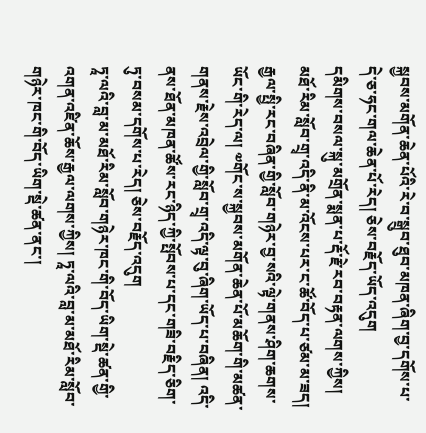སྐྱབས་མགོན་ཆེན་པོའི་རེ་བ་སྒྲུབ་ཐུབ་མཁན་ཞིག་བྱ་དགོས་པ་དེ་ཅ་ཧང་གལ་ཆེན་པོ་རེད། ཅེས་བརྗོད་ཡོད་འདུག
དམིགས་བསལ་སྐུ་མགྲོན་སྨན་པ་རྡོ་རྗེ་རབ་བརྟན་ལགས་ཀྱིས། མཐོ་རིམ་སློབ་གྲྭ་འདི་ནི་མ་འོངས་པར་ང་ཚོ་བོད་པ་ཙམ་མ་ཟད། རྒྱལ་སྤྱི་རང་བཞིན་གྱི་སློབ་གཉེར་བྱ་སའི་ལྟེ་གནས་ཤིག་ཆགས་ཡོང་གི་རེད་ལ། ༧གོང་ས་སྐྱབས་མགོན་ཆེན་པོ་མཆོག་གི་མཚན་གནས་རྗེས་འབྲེལ་གྱི་སློབ་གྲྭ་འདི་ལྟ་བུ་ཞིག་ཡོད་པ་བཞིན། འདི་ནས་ཐོན་མཁན་ཚོས་རང་ཉིད་ཀྱི་སྤོབས་པ་དང་གཟི་བརྗིད་ཅིག་ཏུ་བསམ་དགོས་པ་རེད། ཅེས་བརྗོད་འདུག
ཏཱ་ལའི་བླ་མ་མཐོ་རིམ་སློབ་གཉེར་ཁང་གི་བོད་ཡིག་སྡེ་ཚན་གྱི་འགན་འཛིན་ཆོས་རྒྱལ་ལགས་ཀྱིས། ཏཱ་ལའི་བླ་མ་མཐོ་རིམ་སློབ་གཉེར་ཁང་གི་བོད་ཡིག་སྡེ་ཚན་ནང་།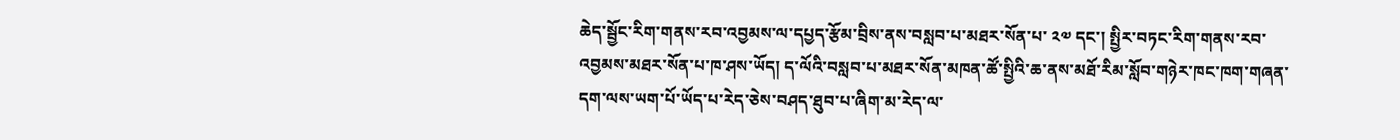ཆེད་སྦྱོང་རིག་གནས་རབ་འབྱམས་ལ་དཔྱད་རྩོམ་བྲིས་ནས་བསླབ་པ་མཐར་སོན་པ་ ༢༧ དང་། སྤྱིར་བཏང་རིག་གནས་རབ་འབྱམས་མཐར་སོན་པ་ཁ་ཤས་ཡོད། ད་ལོའི་བསླབ་པ་མཐར་སོན་མཁན་ཚོ་སྤྱིའི་ཆ་ནས་མཐོ་རིམ་སློབ་གཉེར་ཁང་ཁག་གཞན་དག་ལས་ཡག་པོ་ཡོད་པ་རེད་ཅེས་བཤད་ཐུབ་པ་ཞིག་མ་རེད་ལ་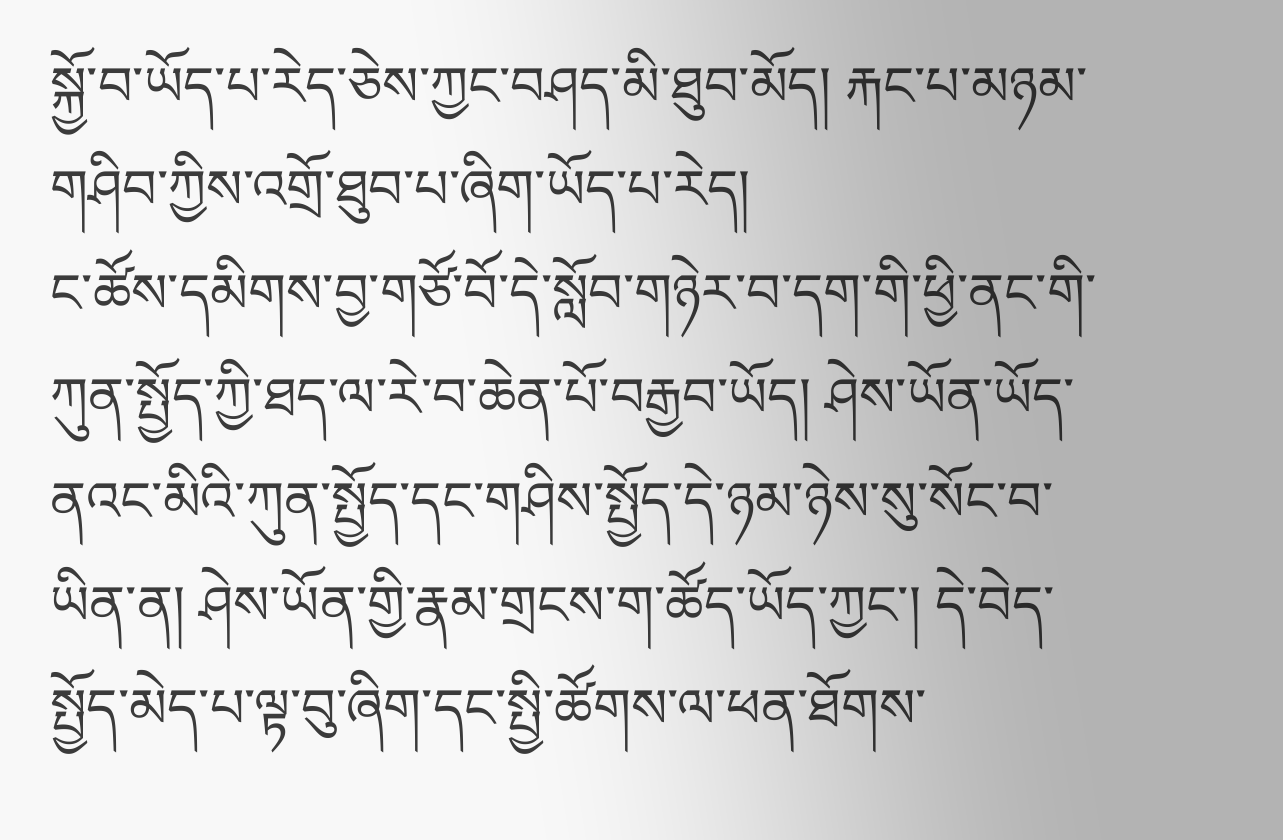སྐྱོ་བ་ཡོད་པ་རེད་ཅེས་ཀྱང་བཤད་མི་ཐུབ་མོད། རྐང་པ་མཉམ་གཤིབ་ཀྱིས་འགྲོ་ཐུབ་པ་ཞིག་ཡོད་པ་རེད།
ང་ཚོས་དམིགས་བྱ་གཙོ་བོ་དེ་སློབ་གཉེར་བ་དག་གི་ཕྱི་ནང་གི་ཀུན་སྤྱོད་ཀྱི་ཐད་ལ་རེ་བ་ཆེན་པོ་བརྒྱབ་ཡོད། ཤེས་ཡོན་ཡོད་ནའང་མིའི་ཀུན་སྤྱོད་དང་གཤིས་སྤྱོད་དེ་ཉམ་ཉེས་སུ་སོང་བ་ཡིན་ན། ཤེས་ཡོན་གྱི་རྣམ་གྲངས་ག་ཚོད་ཡོད་ཀྱང་། དེ་བེད་སྤྱོད་མེད་པ་ལྟ་བུ་ཞིག་དང་སྤྱི་ཚོགས་ལ་ཕན་ཐོགས་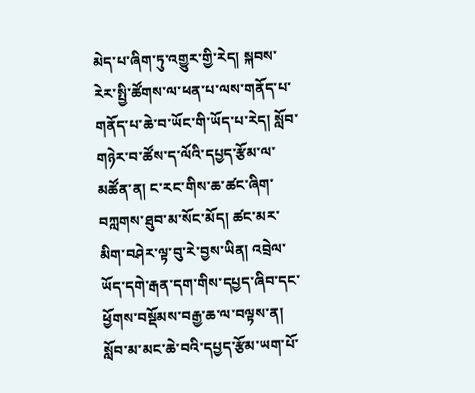མེད་པ་ཞིག་ཏུ་འགྱུར་གྱི་རེད། སྐབས་རེར་སྤྱི་ཚོགས་ལ་ཕན་པ་ལས་གནོད་པ་གནོད་པ་ཆེ་བ་ཡོང་གི་ཡོད་པ་རེད། སློབ་གཉེར་བ་ཚོས་ད་ལོའི་དཔྱད་རྩོམ་ལ་མཚོན་ན། ང་རང་གིས་ཆ་ཚང་ཞིག་བཀླགས་ཐུབ་མ་སོང་མོད། ཚང་མར་མིག་བཤེར་ལྟ་བུ་རེ་བྱས་ཡིན། འབྲེལ་ཡོད་དགེ་རྒན་དག་གིས་དཔྱད་ཞིབ་དང་ཕྱོགས་བསྡོམས་བརྒྱ་ཆ་ལ་བལྟས་ན། སློབ་མ་མང་ཆེ་བའི་དཔྱད་རྩོམ་ཡག་པོ་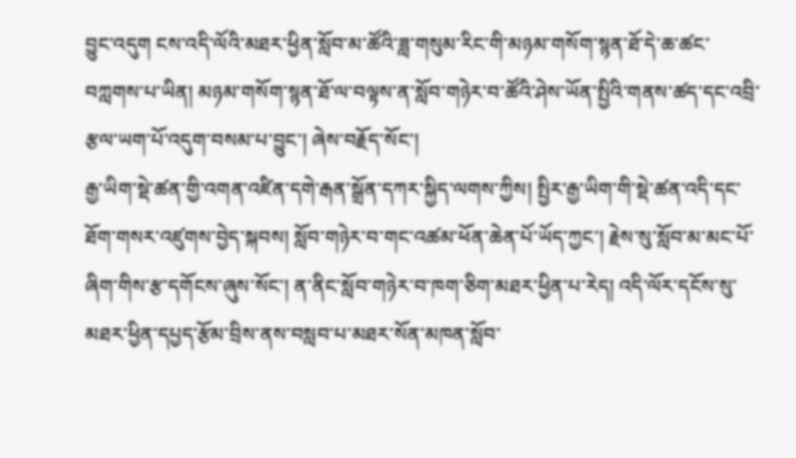བྱུང་འདུག ངས་འདི་ལོའི་མཐར་ཕྱིན་སློབ་མ་ཚོའི་ཟླ་གསུམ་རིང་གི་མཉམ་གསོག་སྙན་ཐོ་དེ་ཆ་ཚང་བཀླགས་པ་ཡིན། མཉམ་གསོག་སྙན་ཐོ་ལ་བལྟས་ན་སློབ་གཉེར་བ་ཚོའི་ཤེས་ཡོན་སྤྱིའི་གནས་ཚད་དང་འབྲི་རྩལ་ཡག་པོ་འདུག་བསམ་པ་བྱུང་། ཞེས་བརྗོད་སོང་།
རྒྱ་ཡིག་སྡེ་ཚན་གྱི་འགན་འཛིན་དགེ་རྒན་སྒྲོན་དཀར་སྐྱིད་ལགས་ཀྱིས། སྤྱིར་རྒྱ་ཡིག་གི་སྡེ་ཚན་འདི་དང་ཐོག་གསར་འཛུགས་བྱེད་སྐབས། སློབ་གཉེར་བ་གང་འཚམ་ཕོན་ཆེན་པོ་ཡོད་ཀྱང་། རྗེས་སུ་སློབ་མ་མང་པོ་ཞིག་གིས་རྩ་དགོངས་ཞུས་སོང་། ན་ནིང་སློབ་གཉེར་བ་ཁག་ཅིག་མཐར་ཕྱིན་པ་རེད། འདི་ལོར་དངོས་སུ་མཐར་ཕྱིན་དཔྱད་རྩོམ་བྲིས་ནས་བསླབ་པ་མཐར་སོན་མཁན་སློབ་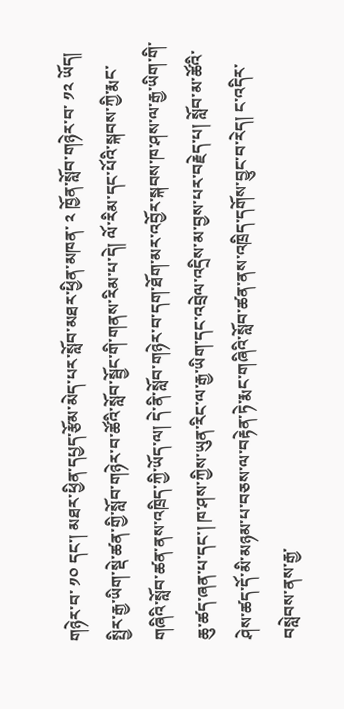གཉེར་བ་ ༡༠ དང་། མཐར་ཕྱིན་དཔྱད་རྩོམ་མེད་པར་སློབ་མཐར་ཕྱིན་མཁན་ ༢ ཁྱོན་སློབ་གཉེར་བ་ ༡༢ ཡོད། སྤྱིར་རྒྱ་ཡིག་སྡེ་ཚན་གྱི་སློབ་གཉེར་བ་ཚོའི་སློབ་སྦྱོང་གི་གནས་རིམ་པ་དེ། ལོ་རིམ་དང་པོའི་སྐབས་ཀྱི་རྨང་གཞིའི་སློབ་ཚན་ནས་འཁྲིད་ཀྱི་ཡོད་ལ། དེ་ནི་སློབ་གཉེར་བ་དག་ཐོག་མར་འབྱོར་སྐབས་ཁ་ཤས་ལ་རྒྱ་ཡིག་གི་ཆུ་ཚད་ཞན་པ་དང་། ཁ་ཤས་ཀྱིས་ཡུན་རིང་ལ་རྒྱ་ཡིག་དང་འབྲེལ་འདྲིས་མ་བྱས་པར་བརྗེད་པ། སློབ་མ་ཚོའི་ཤེས་ཚད་དོ་མི་མཉམ་པ་བཅས་ལ་བརྟེན་ཏེ་རྨང་གཞིའི་སློབ་ཚན་ནས་འཁྲིད་དགོས་བྱུང་བ་རེད། ང་འདིར་བསླེབས་ནས་རྒྱ་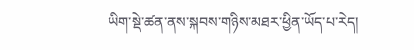ཡིག་སྡེ་ཚན་ནས་སྐབས་གཉིས་མཐར་ཕྱིན་ཡོད་པ་རེད།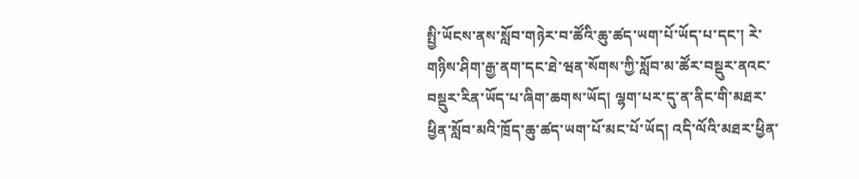སྤྱི་ཡོངས་ནས་སློབ་གཉེར་བ་ཚོའི་ཆུ་ཚད་ཡག་པོ་ཡོད་པ་དང་། རེ་གཉིས་ཤིག་རྒྱ་ནག་དང་ཐེ་ཝན་སོགས་ཀྱི་སློབ་མ་ཚོར་བསྡུར་ནའང་བསྡུར་རིན་ཡོད་པ་ཞིག་ཆགས་ཡོད། ལྷག་པར་དུ་ན་ནིང་གི་མཐར་ཕྱིན་སློབ་མའི་ཁྲོད་ཆུ་ཚད་ཡག་པོ་མང་པོ་ཡོད། འདི་ལོའི་མཐར་ཕྱིན་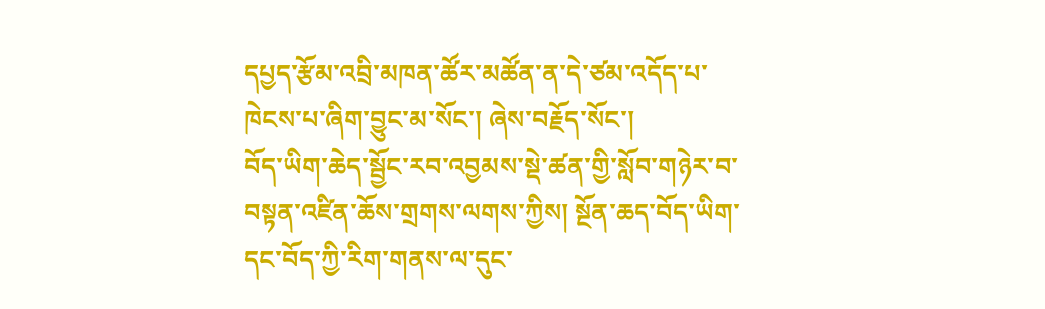དཔྱད་རྩོམ་འབྲི་མཁན་ཚོར་མཚོན་ན་དེ་ཙམ་འདོད་པ་ཁེངས་པ་ཞིག་བྱུང་མ་སོང་། ཞེས་བརྗོད་སོང་།
བོད་ཡིག་ཆེད་སྦྱོང་རབ་འབྱམས་སྡེ་ཚན་གྱི་སློབ་གཉེར་བ་བསྟན་འཛིན་ཆོས་གྲགས་ལགས་ཀྱིས། སྔོན་ཆད་བོད་ཡིག་དང་བོད་ཀྱི་རིག་གནས་ལ་དུང་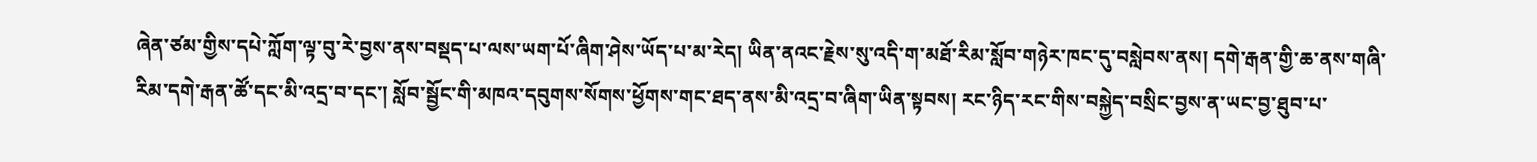ཞེན་ཙམ་གྱིས་དཔེ་ཀློག་ལྟ་བུ་རེ་བྱས་ནས་བསྡད་པ་ལས་ཡག་པོ་ཞིག་ཤེས་ཡོད་པ་མ་རེད། ཡིན་ནའང་རྗེས་སུ་འདི་ག་མཐོ་རིམ་སློབ་གཉེར་ཁང་དུ་བསླེབས་ནས། དགེ་རྒན་གྱི་ཆ་ནས་གཞི་རིམ་དགེ་རྒན་ཚོ་དང་མི་འདྲ་བ་དང་། སློབ་སྦྱོང་གི་མཁའ་དབུགས་སོགས་ཕྱོགས་གང་ཐད་ནས་མི་འདྲ་བ་ཞིག་ཡིན་སྟབས། རང་ཉིད་རང་གིས་བསྐྱེད་བསྲིང་བྱས་ན་ཡང་བྱ་ཐུབ་པ་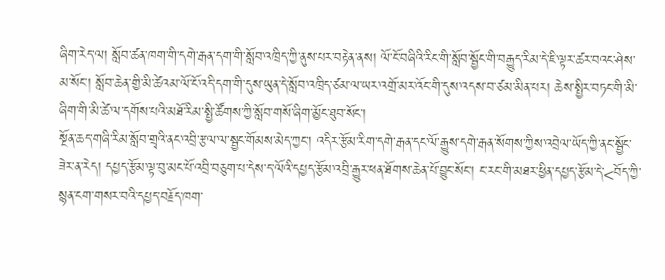ཞིག་རེད་ལ། སློབ་ཚན་ཁག་གི་དགེ་རྒན་དག་གི་སློབ་འཁྲིད་ཀྱི་ནུས་པར་བརྟེན་ནས། ལོ་ངོ་བཞིའི་རིང་གི་སློབ་སྦྱོང་གི་བརྒྱུད་རིམ་དེ་ཇི་ལྟར་ཚར་བའང་ཤེས་མ་སོང་། སློབ་ཆེན་གྱི་མི་ཚེའམ་ལོ་ངོ་འདི་དག་གི་དུས་ཡུན་དེ་སློབ་འཁྲིད་ཙམ་ལ་ཡར་འགྲོ་མར་འོང་གི་དུས་འདས་བ་ཙམ་མིན་པར། ཆེས་སྤྱིར་བཏང་གི་མི་ཞིག་གི་མི་ཚེ་ལ་དགོས་པའི་མཐོ་རིམ་སྤྱི་ཚོགས་ཀྱི་སློབ་གསོ་ཞིག་མྱོང་ཐུབ་སོང་།
སྔོན་ཆད་གཞི་རིམ་སློབ་གྲྭའི་ནང་འབྲི་རྩལ་ལ་སྦྱང་གོམས་མེད་ཀྱང་། འདིར་རྩོམ་རིག་དགེ་རྒན་དང་ལོ་རྒྱུས་དགེ་རྒན་སོགས་ཀྱིས་འབྲེལ་ཡོད་ཀྱི་ནང་སྦྱོང་ཟེར་ན་རེད། དཔྱད་རྩོམ་ལྟ་བུ་མང་པོ་འབྲི་བཅུག་པ་དེས་ད་ལོའི་དཔྱད་རྩོམ་འབྲི་རྒྱུར་ཕན་ཐོགས་ཆེན་པོ་བྱུང་སོང་། ང་རང་གི་མཐར་ཕྱིན་དཔྱད་རྩོམ་དེ་<བོད་ཀྱི་སྙན་ངག་གསར་བའི་དཔྱད་བརྗོད་ཁག་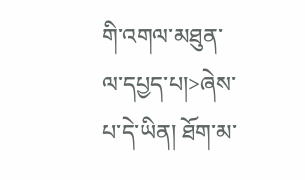གི་འགལ་མཐུན་ལ་དཔྱད་པ།>ཞེས་པ་དེ་ཡིན། ཐོག་མ་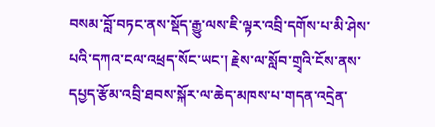བསམ་བློ་བཏང་ནས་སྡོད་རྒྱུ་ལས་ཇི་ལྟར་འབྲི་དགོས་པ་མི་ཤེས་པའི་དཀའ་ངལ་འཕྲད་སོང་ཡང་། རྗེས་ལ་སློབ་གྲྭའི་ངོས་ནས་དཔྱད་རྩོམ་འབྲི་ཐབས་སྐོར་ལ་ཆེད་མཁས་པ་གདན་འདྲེན་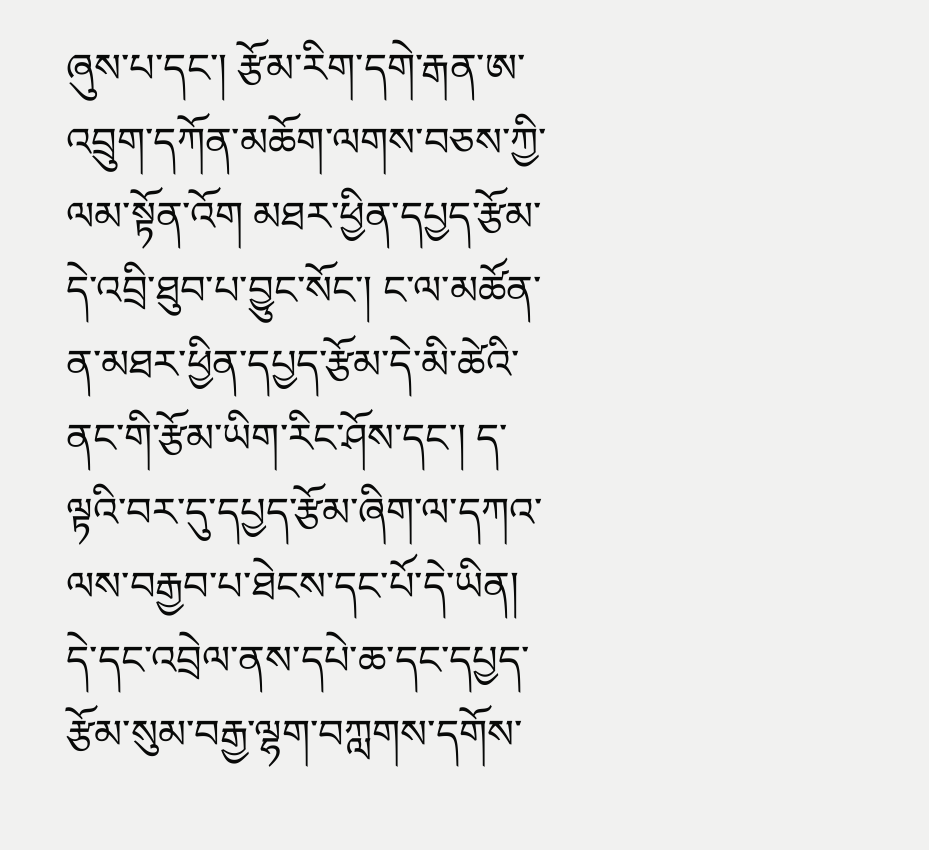ཞུས་པ་དང་། རྩོམ་རིག་དགེ་རྒན་ཨ་འབྲུག་དཀོན་མཆོག་ལགས་བཅས་ཀྱི་ལམ་སྟོན་འོག མཐར་ཕྱིན་དཔྱད་རྩོམ་དེ་འབྲི་ཐུབ་པ་བྱུང་སོང་། ང་ལ་མཚོན་ན་མཐར་ཕྱིན་དཔྱད་རྩོམ་དེ་མི་ཚེའི་ནང་གི་རྩོམ་ཡིག་རིང་ཤོས་དང་། ད་ལྟའི་བར་དུ་དཔྱད་རྩོམ་ཞིག་ལ་དཀའ་ལས་བརྒྱབ་པ་ཐེངས་དང་པོ་དེ་ཡིན། དེ་དང་འབྲེལ་ནས་དཔེ་ཆ་དང་དཔྱད་རྩོམ་སུམ་བརྒྱ་ལྷག་བཀླགས་དགོས་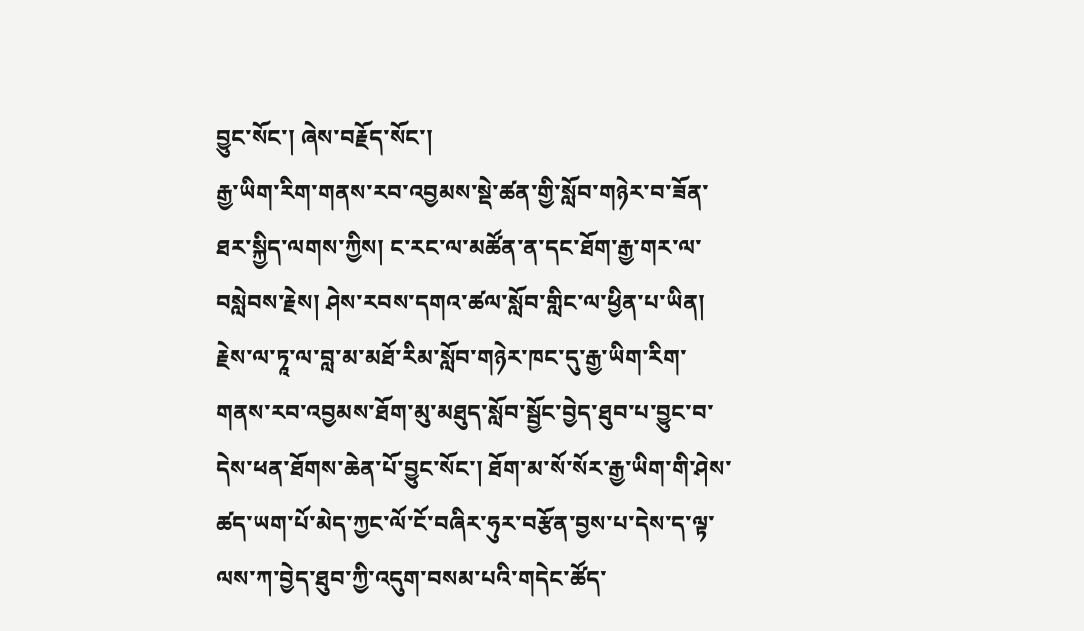བྱུང་སོང་། ཞེས་བརྗོད་སོང་།
རྒྱ་ཡིག་རིག་གནས་རབ་འབྱམས་སྡེ་ཚན་གྱི་སློབ་གཉེར་བ་ཟོན་ཐར་སྐྱིད་ལགས་ཀྱིས། ང་རང་ལ་མཚོན་ན་དང་ཐོག་རྒྱ་གར་ལ་བསླེབས་རྗེས། ཤེས་རབས་དགའ་ཚལ་སློབ་གླིང་ལ་ཕྱིན་པ་ཡིན། རྗེས་ལ་ཏཱ་ལ་བླ་མ་མཐོ་རིམ་སློབ་གཉེར་ཁང་དུ་རྒྱ་ཡིག་རིག་གནས་རབ་འབྱམས་ཐོག་མུ་མཐུད་སློབ་སྦྱོང་བྱེད་ཐུབ་པ་བྱུང་བ་དེས་ཕན་ཐོགས་ཆེན་པོ་བྱུང་སོང་། ཐོག་མ་སོ་སོར་རྒྱ་ཡིག་གི་ཤེས་ཚད་ཡག་པོ་མེད་ཀྱང་ལོ་ངོ་བཞིར་ཧུར་བརྩོན་བྱས་པ་དེས་ད་ལྟ་ལས་ཀ་བྱེད་ཐུབ་ཀྱི་འདུག་བསམ་པའི་གདེང་ཚོད་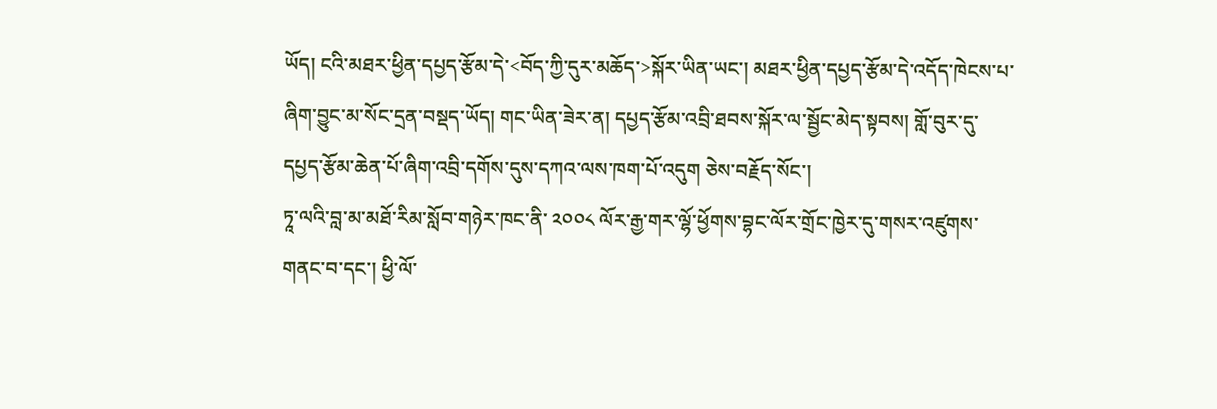ཡོད། ངའི་མཐར་ཕྱིན་དཔྱད་རྩོམ་དེ་<བོད་ཀྱི་དུར་མཆོད་>སྐོར་ཡིན་ཡང་། མཐར་ཕྱིན་དཔྱད་རྩོམ་དེ་འདོད་ཁེངས་པ་ཞིག་བྱུང་མ་སོང་དྲན་བསྡད་ཡོད། གང་ཡིན་ཟེར་ན། དཔྱད་རྩོམ་འབྲི་ཐབས་སྐོར་ལ་སྦྱོང་མེད་སྟབས། གློ་བུར་དུ་དཔྱད་རྩོམ་ཆེན་པོ་ཞིག་འབྲི་དགོས་དུས་དཀའ་ལས་ཁག་པོ་འདུག ཅེས་བརྗོད་སོང་།
ཏཱ་ལའི་བླ་མ་མཐོ་རིམ་སློབ་གཉེར་ཁང་ནི་ ༢༠༠༨ ལོར་རྒྱ་གར་ལྷོ་ཕྱོགས་བྷང་ལོར་གྲོང་ཁྱེར་དུ་གསར་འཛུགས་གནང་བ་དང་། ཕྱི་ལོ་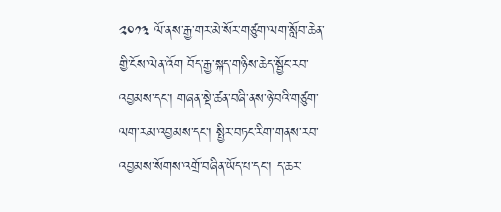༢༠༡༣ ལོ་ནས་རྒྱ་གར་མེ་སོར་གཙུག་ལག་སློབ་ཆེན་གྱི་ངོས་ལེན་འོག བོད་རྒྱ་སྐད་གཉིས་ཆེད་སྦྱོང་རབ་འབྱམས་དང་། གཞན་སྡེ་ཚན་བཞི་ནས་ཉེ་བའི་གཙུག་ལག་རམ་འབྱམས་དང་། སྤྱིར་བཏང་རིག་གནས་རབ་འབྱམས་སོགས་འགྲོ་བཞིན་ཡོད་པ་དང་། ད་ཆར་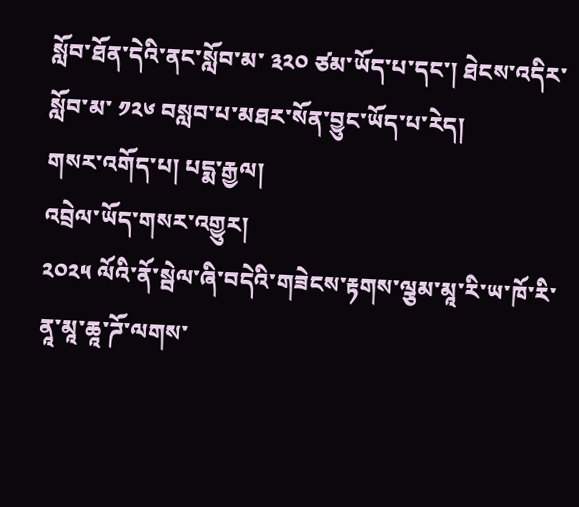སློབ་ཐོན་དེའི་ནང་སློབ་མ་ ༣༢༠ ཙམ་ཡོད་པ་དང་། ཐེངས་འདིར་སློབ་མ་ ༡༢༦ བསླབ་པ་མཐར་སོན་བྱུང་ཡོད་པ་རེད།
གསར་འགོད་པ། པདྨ་རྒྱལ།
འབྲེལ་ཡོད་གསར་འགྱུར།
༢༠༢༥ ལོའི་ནོ་སྦེལ་ཞི་བདེའི་གཟེངས་རྟགས་ལྕམ་མཱ་རི་ཡ་ཁོ་རི་ནཱ་མཱ་ཆཱ་ཌོ་ལགས་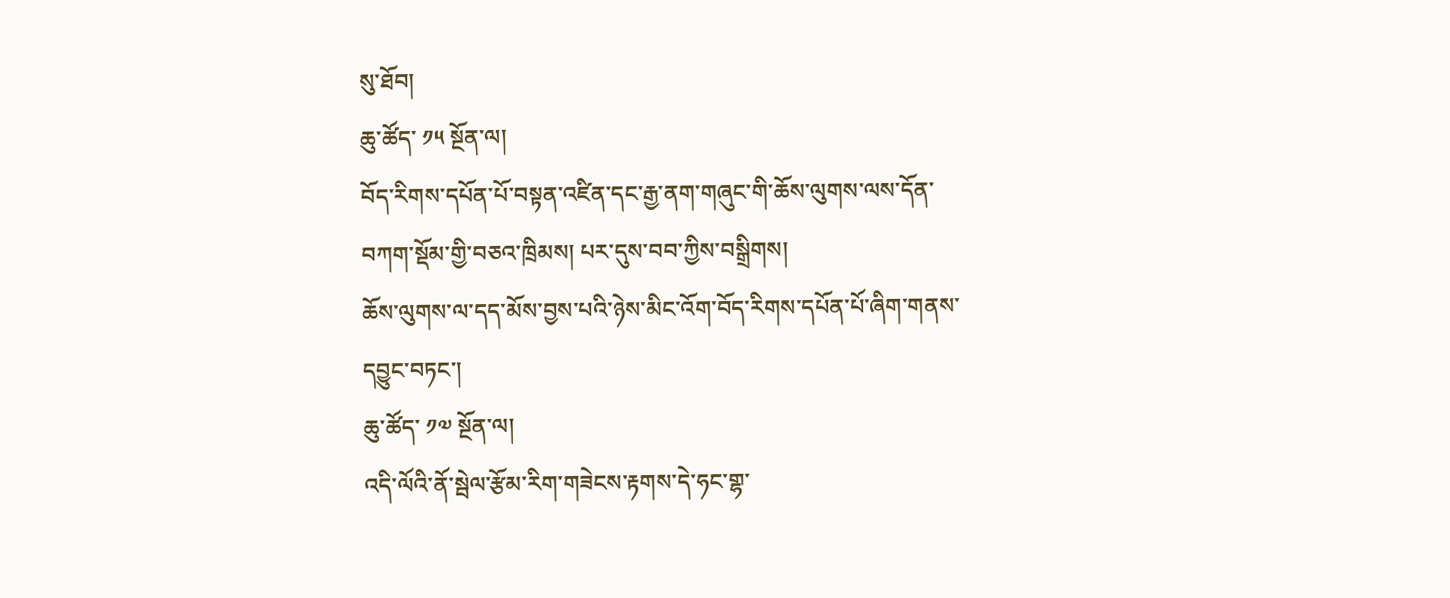སུ་ཐོབ།
ཆུ་ཚོད་ ༡༥ སྔོན་ལ།
བོད་རིགས་དཔོན་པོ་བསྟན་འཛིན་དང་རྒྱ་ནག་གཞུང་གི་ཆོས་ལུགས་ལས་དོན་བཀག་སྡོམ་གྱི་བཅའ་ཁྲིམས། པར་དུས་བབ་ཀྱིས་བསྒྲིགས།
ཆོས་ལུགས་ལ་དད་མོས་བྱས་པའི་ཉེས་མིང་འོག་བོད་རིགས་དཔོན་པོ་ཞིག་གནས་དབྱུང་བཏང་།
ཆུ་ཚོད་ ༡༧ སྔོན་ལ།
འདི་ལོའི་ནོ་སྦེལ་རྩོམ་རིག་གཟེངས་རྟགས་དེ་ཧང་གྷ་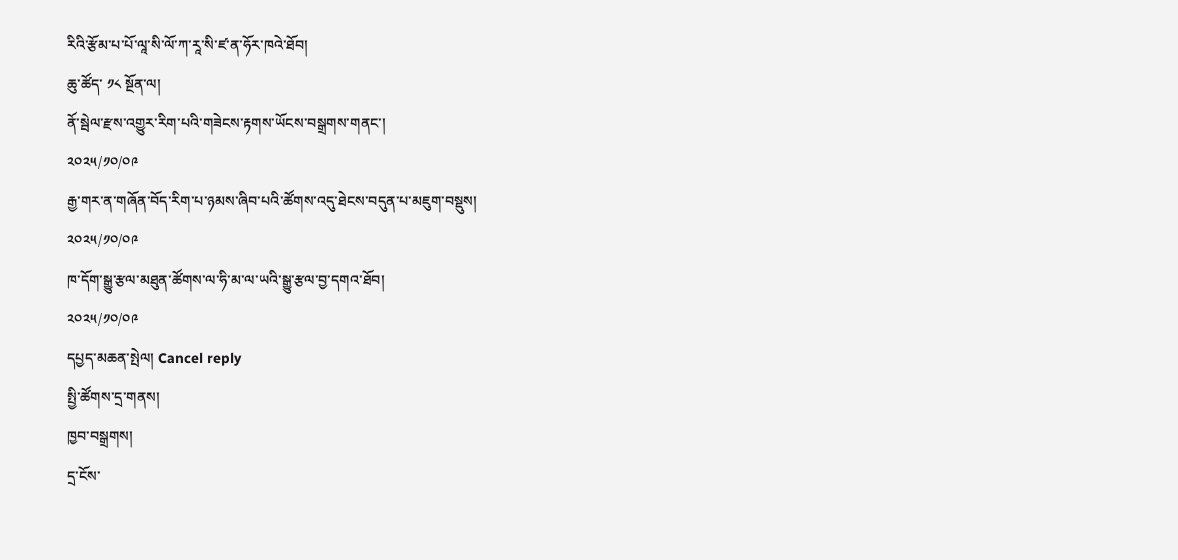རིའི་རྩོམ་པ་པོ་ལཱ་སི་ལོ་ཀ་རཱ་སི་ཛ་ན་ཧོར་ཁའེ་ཐོབ།
ཆུ་ཚོད་ ༡༨ སྔོན་ལ།
ནོ་སྦེལ་རྫས་འགྱུར་རིག་པའི་གཟེངས་རྟགས་ཡོངས་བསྒྲགས་གནང་།
༢༠༢༥/༡༠/༠༩
རྒྱ་གར་ན་གཞོན་བོད་རིག་པ་ཉམས་ཞིབ་པའི་ཚོགས་འདུ་ཐེངས་བདུན་པ་མཇུག་བསྡུས།
༢༠༢༥/༡༠/༠༩
ཁ་དོག་སྒྱུ་རྩལ་མཐུན་ཚོགས་ལ་ཧི་མ་ལ་ཡའི་སྒྱུ་རྩལ་བྱ་དགའ་ཐོབ།
༢༠༢༥/༡༠/༠༩
དཔྱད་མཆན་སྤེལ། Cancel reply
སྤྱི་ཚོགས་དྲ་གནས།
ཁྱབ་བསྒྲགས།
དྲ་ངོས་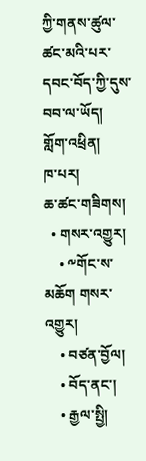ཀྱི་གནས་ཚུལ་ཚང་མའི་པར་དབང་བོད་ཀྱི་དུས་བབ་ལ་ཡོད།
གློག་འཕྲིན།
ཁ་པར།
ཆ་ཚང་གཟིགས།
  • གསར་འགྱུར།
    • ༸གོང་ས་མཆོག གསར་འགྱུར།
    • བཙན་བྱོལ།
    • བོད་ནང་།
    • རྒྱལ་སྤྱི།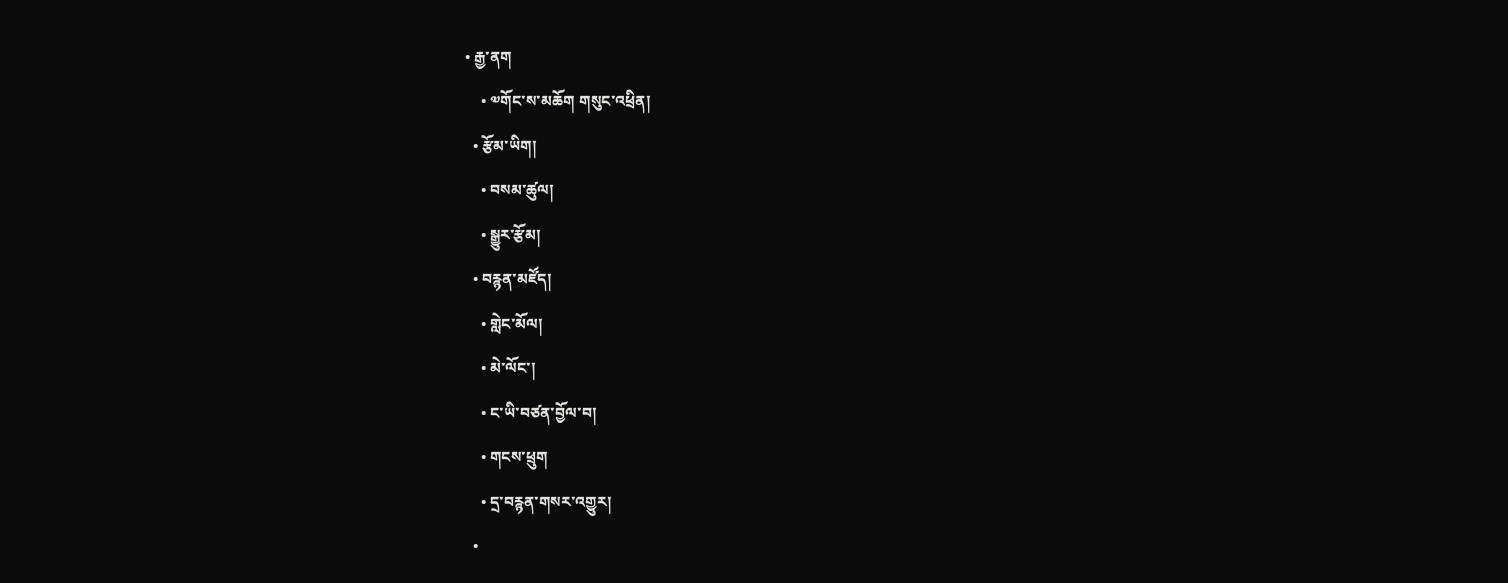• རྒྱ་ནག
    • ༧གོང་ས་མཆོག གསུང་འཕྲིན།
  • རྩོམ་ཡིག།
    • བསམ་ཚུལ།
    • སྒྱུར་རྩོམ།
  • བརྙན་མཛོད།
    • གླེང་མོལ།
    • མེ་ལོང་།
    • ང་ཡི་བཙན་བྱོལ་བ།
    • གངས་ཕྲུག
    • དྲ་བརྙན་གསར་འགྱུར།
  •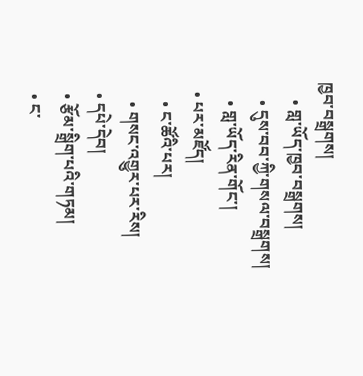ཁྱབ་བསྒྲགས།
    • གླ་ཡོད་ཁྱབ་བསྒྲགས།
    • དུས་བབ་ཀྱི་གསལ་བསྒྲགས།
    • གླ་ཡོད་རིན་གོང་།
  • པར་མཛོད།
    • ང་ཚོའི་པར།
    • གསང་འགྱུར་པར་རིས།
  • དཔེ་དེབ།
  • རྩོམ་སྒྲིག་པའི་གཏམ།
  • ང་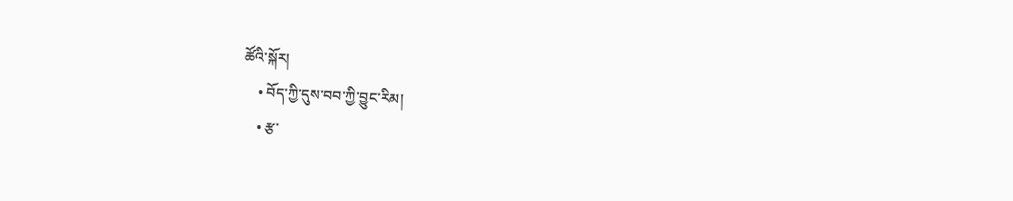ཚོའི་སྐོར།
    • བོད་ཀྱི་དུས་བབ་ཀྱི་བྱུང་རིམ།
    • རྩ་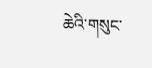ཆེའི་གསུང་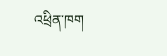འཕྲིན་ཁག